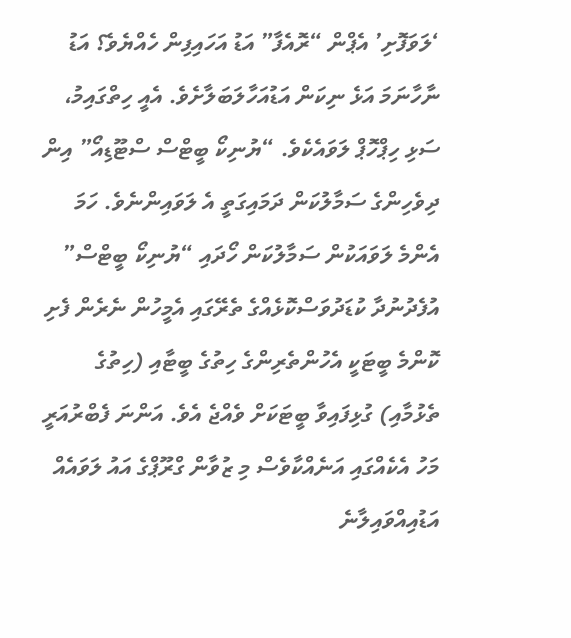‘ލަވަފޮށި’ އެޕްން “ރޮއެފާ” އަޑު އަހައިފިން ހެއްޔެވެ؟ އަޑު ނާހާނަމަ އަޅެ ނިކަން އަޑުއަހާލަބަލާށެވެ. އެއީ ހިތްގައިމު، ސަޅި ހިޕްހޮޕް ލަވައެކެވެ. “ޔުނިކޯ ބީޓްސް ސްޓޫޑިއޯ” އިން ދިވެހިންގެ ސަމާލުކަން ދަމައިގަތީ އެ ލަވައިންނެވެ. ހަމަ އެންމެ ލަވައަކުން ސަމާލުކަން ހޯދައި “ޔުނިކޯ ބީޓްސް” އުފެދުނުދާ ކުޑަދުވަސްކޮޅެއްގެ ތެރޭގައި އެމީހުން ނެރެން ފެށި ކޮންމެ ބީޓަކީ އެހުންތެރިންގެ ހިތުގެ ބީޓާއި (ހިތުގެ ތެޅުމާއި) ގުޅިފައިވާ ބީޓަކަށް ވެއްޖެ އެވެ. އަންނަ ފެބްރުއަރީ މަހު އެކެއްގައި އަނެއްކާވެސް މި ޒުވާން ގްރޫޕްގެ އައު ލަވައެއް އަޑުއިއްވައިލާނެ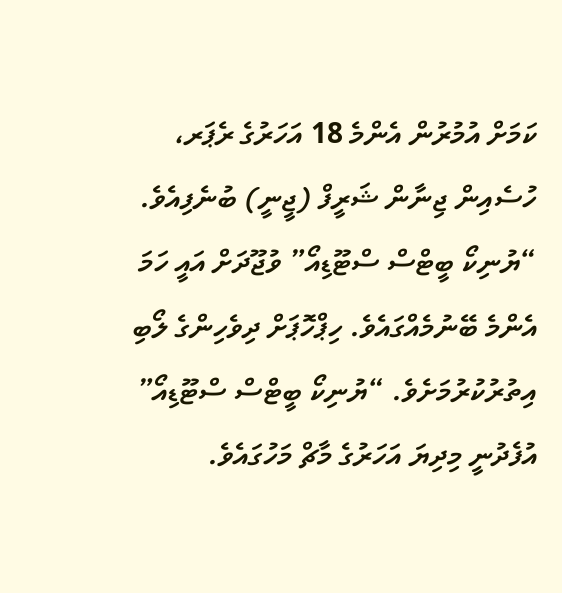ކަމަށް އުމުރުން އެންމެ 18 އަހަރުގެ ރެޕަރ، ހުސެއިން ޖިނާން ޝަރީފް (ޖީނީ) ބުނެފިއެވެ.
“ޔުނިކޯ ބީޓްސް ސްޓޫޑިއޯ” ވުޖޫދަށް އައީ ހަމަ އެންމެ ބޭނުމެއްގައެވެ. ހިޕްހޮޕަށް ދިވެހިންގެ ލޯބި އިތުރުކުރުމަށެވެ. “ޔުނިކޯ ބީޓްސް ސްޓޫޑިއޯ” އުފެދުނީ މިދިޔަ އަހަރުގެ މާޗް މަހުގައެވެ.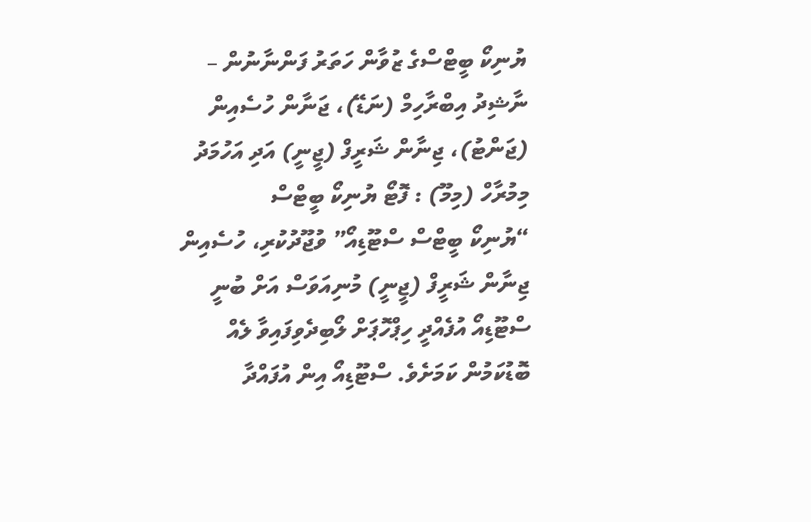ޔުނިކޯ ބީޓްސްގެ ޒުވާން ހަތަރު ފަންނާނުން – ނާޝިދު އިބްރާހިމް (ނަޑޭ)، ޖަނާން ހުސެއިން (ޖަންޓު)، ޖިނާން ޝަރީފް (ޖީނީ) އަދި އަހުމަދު މިމުރާހް (މިމޫ) : ފޮޓޯ ޔުނިކޯ ބީޓްސް
“ޔުނިކޯ ބީޓްސް ސްޓޫޑިއޯ” ވުޖޫދުކުރި، ހުސެއިން ޖިނާން ޝަރީފް (ޖީނީ) މުނިއަވަސް އަށް ބުނީ ސްޓޫޑިއޯ އުފެއްދީ ހިޕްހޮޕަށް ލޯބިދެވިފައިވާ ލެއް ބޮޑުކަމުން ކަމަށެވެ. ސްޓޫޑިއޯ އިން އުފައްދާ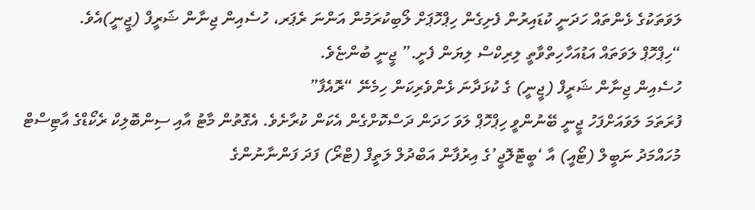ލަވަތަކުގެ ޅެންތައް ހަދަނީ ކުޑައިރުން ފެށިގެން ހިޕްހޮޕަށް ލޯބިކުރަމުން އަންނަ ރެޕަރ، ހުސެއިން ޖިނާން ޝަރީފް (ޖީނީ)އެވެ.
“ހިޕްހޮޕް ލަވަތައް އަޑުއަހާހިތްވާތީ ލިރިކްސް ލިޔަން ފެށީ.” ޖީނީ ބުންޏެވެ.
ހުސެއިން ޖިނާން ޝަރީފް (ޖީނީ) ގެ ކުޅަދާނަ ޅެންވެރިކަން ހިމެނޭ “ރޮއެފާ”
ފުރަތަމަ ލަވައަށްފަހު ޖީނީ ބޭނުންވީ ހިޕްހޮޕް ލަވަ ހަދަން ދަސްކޮށްގެން އެކަން ކުރާށެވެ. އެގޮތުން މާޓު އާއި ސިންބޮލިކް ރެކޯޑްގެ އާޓިސްޓް މުހައްމަދު ނަބީލް (ޓޯއީ) އާ ‘ބީޓޮލޮޖީ’ގެ އިރުފާން އަބްދުލް ލަތީފް (ޓްރޯ) ފަދަ ފަންނާނުންގެ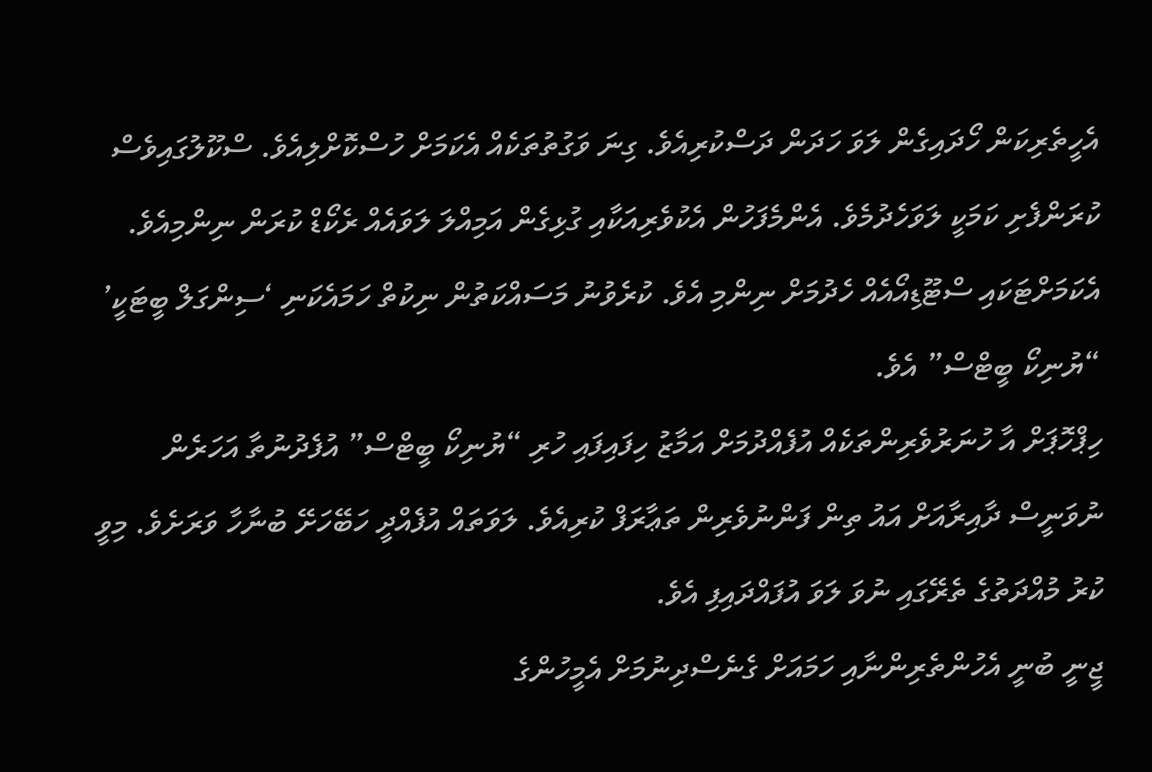އެހީތެރިކަން ހޯދައިގެން ލަވަ ހަދަން ދަސްކުރިއެވެ. ގިނަ ވަގުތުތަކެއް އެކަމަށް ހުސްކޮށްލިއެވެ. ސްކޫލުގައިވެސް ކުރަންފެށި ކަމަކީ ލަވަހެދުމެވެ. އެންމެފަހުން އެކުވެރިއަކާއި ގުޅިގެން އަމިއްލަ ލަވައެއް ރެކޯޑް ކުރަން ނިންމިއެވެ. އެކަމަށްޓަކައި ސްޓޫޑިއޯއެއް ހެދުމަށް ނިންމި އެވެ. ކުރެވުނު މަސައްކަތުން ނިކުތް ހަމައެކަނި ‘ސިންގަލް ބީޓަކީ’ “ޔުނިކޯ ބީޓްސް” އެވެ.
ހިޕްހޮޕަށް އާ ހުނަރުވެރިންތަކެއް އުފެއްދުމަށް އަމާޒު ހިފައިފައި ހުރި “ޔުނިކޯ ބީޓްސް” އުފެދުނުތާ އަހަރެން ނުވަނީސް ދާއިރާއަށް އައު ތިން ފަންނުވެރިން ތަޢާރަފް ކުރިއެވެ. ލަވަތައް އުފެއްދީ ހަބޭހަށޭ ބުނާހާ ވަރަށެވެ. މިވީ ކުރު މުއްދަތުގެ ތެރޭގައި ނުވަ ލަވަ އުފައްދައިފި އެވެ.
ޖީނީ ބުނީ އެހުންތެރިންނާއި ހަމައަށް ގެނެސްދިނުމަށް އެމީހުންގެ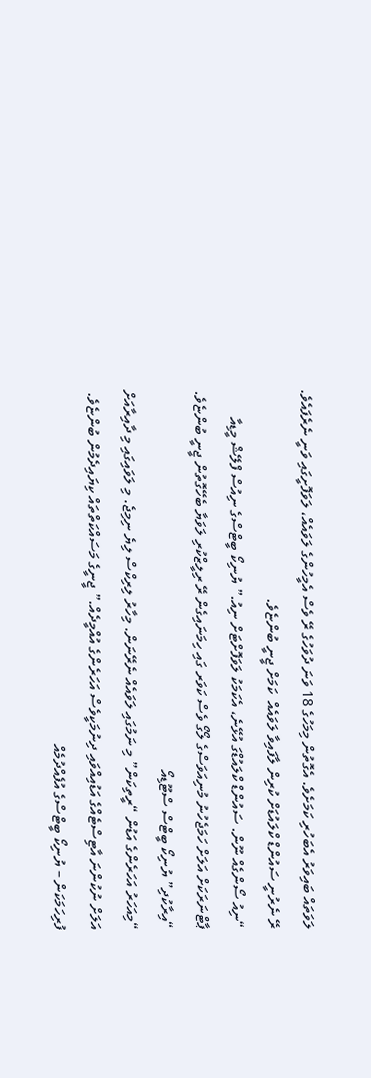ލަވަތައް ބައިވަރު އެބަހުރި ކަމަށެވެ. އެގޮތުން މިމަހުގެ 18 ވަނަ ދުވަހުގެ ރޭ ވެސް އެމީހުންގެ ލަވައެއް، ލަވަފޮށީގައި ވަނީ ނެރެފައެވެ. ރޭ ނެރުނީ ސައުންޑް ކްލައުޑަށް ކުރިން ލާފައިވާ ލަވައެއް  ކަމަށް ޖީނީ ބުންޏެވެ.
“ނިއު ސޯންގެއް ނޫން. ސައުންޑް ކްލައުޑްގަ އުޅޭނެ، އެކަމަކު ލަވަފޮށްޓަށް ނިއު.” ޔުނިކޯ ބީޓްސްގެ ނިއުސް ފްލޭޝް މީޑިއާ ޕާޓްނަރަކަށް އަލަށް ހަމަޖެހުނު މުނިއަވަސްގެ ލޯގޯ ވެސް ކަވަރ ގައި ހިމަނައިގެން ރޭ ރިލީޒްކުރި ލަވަޔާ ބެހޭގޮތުން ޖީނީ ބުންޏެވެ.
“އިރާކުދި” ޔުނިކޯ ބީޓްސް ސްޓޫޑިއޯ
“މިއަހަރު އަހަރެންގެ އަޑުން “ރީތިކަން” މި ނަމުގައި ލަވައެއް ނެރޭނަން. މިހާރު ލިރިކްސް ލިޔެ ނިމިޖެ. މި ލަވައިގައި މި ދާއިރާއަށް އަލަށް ނުކުންނަ އާޓިސްޓެއްގެ އަޑުއިއްވައި ދިނުމަކީވެސް އަހަރެންގެ އުއްމީދެއް.” ޖީނީގެ މަސައްކަތްތައް ކިޔައިދެމުން ބުންޏެވެ.
ފުރިހަމަކަން – ޔުނިކޯ ބީޓްސްގެ އުފެއްދުމެއް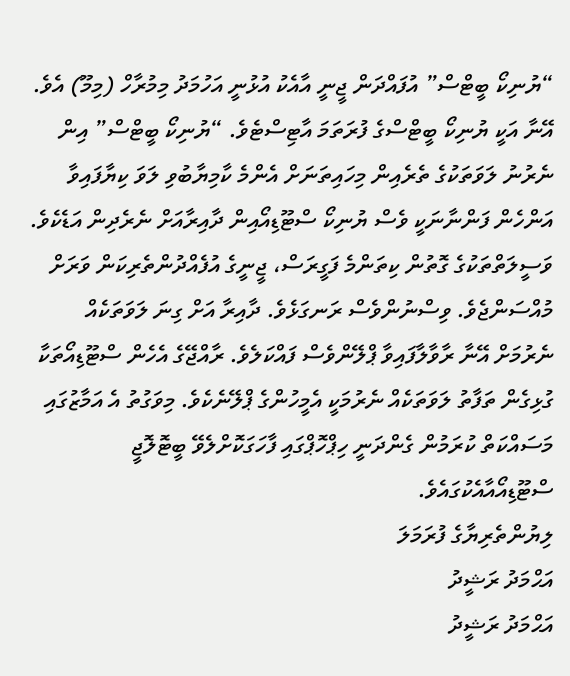“ޔުނިކޯ ބީޓްސް” އުފައްދަން ޖީނީ އާއެކު އުޅުނީ އަހުމަދު މިމުރާހް (މިމޫ) އެވެ. އޭނާ އަކީ ޔުނިކޯ ބީޓްސްގެ ފުރަތަމަ އާޓިސްޓެވެ. “ޔުނިކޯ ބީޓްސް” އިން ނެރުނު ލަވަތަކުގެ ތެރެއިން މިހައިތަނަށް އެންމެ ކާމިޔާބުވި ލަވަ ކިޔާފައިވާ އަންހެން ފަންނާނަކީ ވެސް ޔުނިކޯ ސްޓޫޑިއޯއިން ދާއިރާއަށް ނެރެދިން އަޑެކެވެ.
ވަސީލަތްތަކުގެ ގޮތުން ކިތަންމެ ފަގީރަސް، ޖީނީގެ އުފެއްދުންތެރިކަން ވަރަށް މުއްސަންޖެވެ. ވިސްނުންވެސް ރަނގަޅެވެ. ދާއިރާ އަށް ގިނަ ލަވަތަކެއް ނެރުމަށް އޭނާ ރާވާލާފައިވާ ޕްލޭންވެސް ފައްކަލެވެ. ރާއްޖޭގެ އެހެން ސްޓޫޑިއޯތަކާ ގުޅިގެން ތަފާތު ލަވަތަކެއް ނެރުމަކީ އެމީހުންގެ ޕްލޭނެކެވެ. މިވަގުތު އެ އަމާޒުގައި މަސައްކަތް ކުރަމުން ގެންދަނީ ހިޕްހޮޕްގައި ފާހަގަކޮށްލެވޭ ބީޓޮލޮޖީ ސްޓޫޑިއޯއާއެކުގައެވެ.
ލިޔުންތެރިޔާގެ ފުރަމަލަ
އަޙްމަދު ރަޝީދު
އަޙްމަދު ރަޝީދު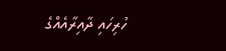ހުރިހައި ދާއިރާއެއްގެ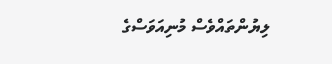ލިޔުންތައްވެސް މުނިއަވަސްގެ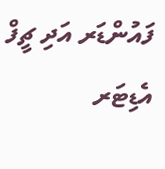ފައުންޑަރ އަދި ޗީފް އެޑިޓަރ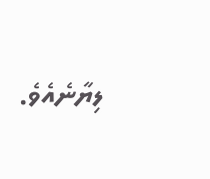ލިޔާނެއެވެ.